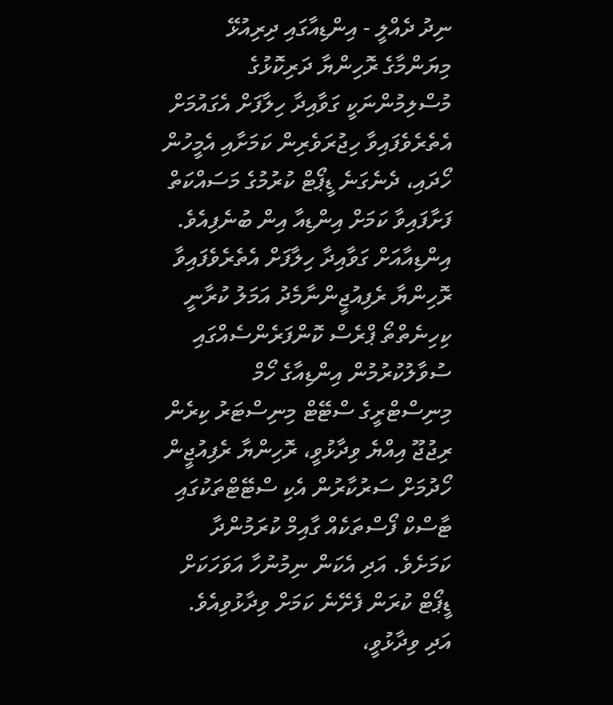ނިދު ދެއްލީ - އިންޑިއާގައި ދިރިއުޅޭ މިޔަންމާގެ ރޮހިންޔާ ދަރިކޮޅުގެ މުސްލިމުންނަކީ ގަވާއިދާ ހިލާފަށް އެގައުމަށް އެތެރެވެފައިވާ ހިޖުރަވެރިން ކަމަށާއި އެމީހުން ހޯދައި، ދެނެގަނެ ޑީޕޯޓް ކުރުމުގެ މަސައްކަތް ފަށާފައިވާ ކަމަށް އިންޑިއާ އިން ބުނެފިއެވެ.
އިންޑިއާއަށް ގަވާއިދާ ހިލާފަށް އެތެރެވެފައިވާ ރޮހިންޔާ ރެފިއުޖީންނާމެދު އަމަލު ކުރާނީ ކިހިނެތްތޯ ޕްރެސް ކޮންފަރެންސެއްގައި ސުވާލުކުރުމުން އިންޑިއާގެ ހޯމް މިނިސްޓްރީގެ ސްޓޭޓް މިނިސްޓަރު ކިރެން ރިޖުޖޫ އިއްޔެ ވިދާޅުވީ، ރޮހިންޔާ ރެފިއުޖީން ހޯދުމަށް ސަރުކާރުން އެކި ސްޓޭޓްތަކުގައި ޓާސްކް ފޯސްތަކެއް ގާއިމް ކުރަމުންދާ ކަމަށެވެ. އަދި އެކަން ނިމުނުހާ އަވަހަކަށް ޑީޕޯޓް ކުރަން ފެށޭނެ ކަމަށް ވިދާޅުވިއެވެ.
އަދި ވިދާޅުވީ،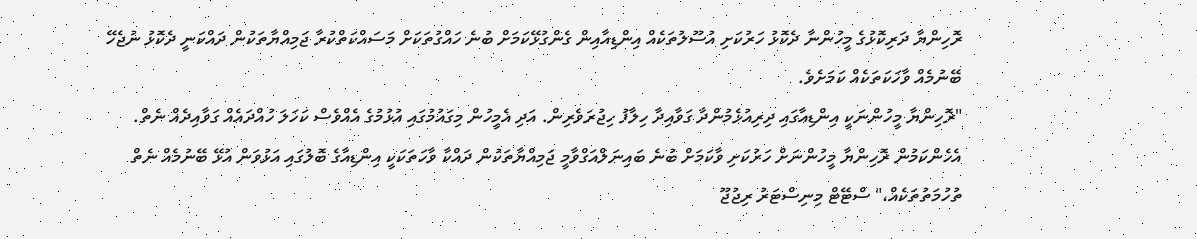ރޮހިންޔާ ދަރިކޮޅުގެ މީހުންނާ ދެކޮޅު ހަރުކަށި އުސޫލުތަކެއް އިންޑިއާއިން ގެންގުޅޭކަމަށް ބުނެ ހައްގުތަކަށް މަސައްކަތްކުރާ ޖަމިއްޔާތަކުން ދައްކަނީ ދެކޮޅު ނުޖެހޭ ބޭނުމެއް ވާހަކަތަކެއް ކަމަށެވެ.
"ރޮހިންޔާ މީހުންނަކީ އިންޑިއާގައި ދިރިއުޅެމުންދާ ގަވާއިދާ ހިލާފު ހިޖުރަވެރިން. އަދި އެމީހުން މިގައުމުގައި އުޅުމުގެ އެއްވެސް ކަހަލަ ހުއްދައެއް ގަވާއިދެއް ނެތް. އެހެންކަމުން ރޮހިންޔާ މީހުންނަށް ހަރުކަށި ވާކަމަށް ބުނެ ބައިނަލްއަގްވާމީ ޖަމިއްޔާތަކުން ދައްކާ ވާހަތަކަކީ އިންޑިއާގެ ބޮލުގައި އަޅުވަން އުޅޭ ބޭނުމެއް ނެތް ތުހުމަތުތަކެއް،" ސްޓޭޓް މިނިސްޓަރު ރިޖުޖޫ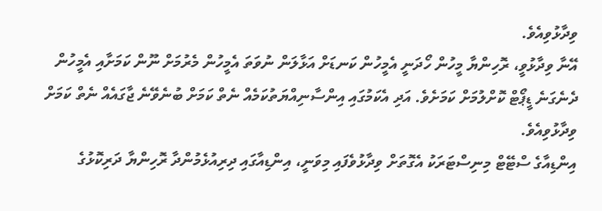ވިދާޅުވިއެވެ.
އޭނާ ވިދާޅުވީ، ރޮހިންޔާ މީހުން ހޯދަނީ އެމީހުން ކަނޑަށް އަޅާލަން ނުވަތަ އެމީހުން މެރުމަށް ނޫން ކަމަށާއި އެމީހުން ދެނެގަނެ ޑީޕޯޓް ކޮށްލުމަށް ކަމަށެވެ. އަދި އެކަމުގައި އިންސާނިއްޔަތުކަމެއް ނެތް ކަމަށް ބުނެވޭނެ ޖާގައެއް ނެތް ކަމަށް ވިދާޅުވިއެވެ.
އިންޑިއާގެ ސްޓޭޓް މިނިސްޓަރަކު އެގޮތަށް ވިދާޅުވެފައި މިވަނީ، އިންޑިއާގައި ދިރިއުޅެމުންދާ ރޮހިންޔާ ދަރިކޮޅުގެ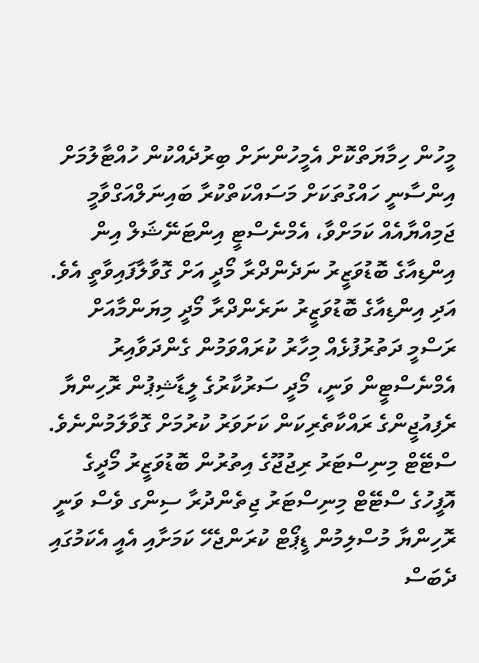މީހުން ހިމާޔަތްކޮށް އެމީހުންނަށް ބިރުދެއްކުން ހުއްޓާލުމަށް އިންސާނީ ހައްގުތަކަށް މަސައްކަތްކުރާ ބައިނަލްއަގްވާމީ ޖަމިއްޔާއެއް ކަމަށްވާ، އެމްނެސްޓީ އިންޓަނޭޝަލް އިން އިންޑިއާގެ ބޮޑުވަޒީރު ނަދެންދްރާ މޯދީ އަށް ގޮވާލާފައިވާތީ އެވެ.
އަދި އިންޑިއާގެ ބޮޑުވަޒީރު ނަރެންދްރާ މޯދީ މިޔަންމާއަށް ރަސްމީ ދަތުރުފުޅެއް މިހާރު ކުރައްވަމުން ގެންދަވާއިރު އެމްނެސްޓީން ވަނީ، މޯދީ ސަރުކާރުގެ ލީޑާޝިޕުން ރޮހިންޔާ ރެފިއުޖީންގެ ރައްކާތެރިކަން ކަށަވަރު ކުރުމަށް ގޮވާލަމުންނެވެ.
ސްޓޭޓް މިނިސްޓަރު ރިޖުޖޫގެ އިތުރުން ބޮޑުވަޒީރު މޯދީގެ އޮފީހުގެ ސްޓޭޓް މިނިސްޓަރު ޖިތެންދުރާ ސިންގ ވެސް ވަނީ ރޮހިންޔާ މުސްލިމުން ޑީޕޯޓް ކުރަންޖެހޭ ކަމަށާއި އެއީ އެކަމުގައި ދެބަސް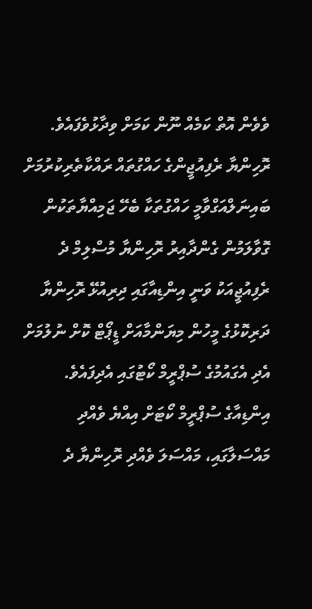ވެވެން އޮތް ކަމެއް ނޫން ކަމަށް ވިދާޅުވެފައެވެ.
ރޮހިންޔާ ރެފިއުޖީންގެ ހައްގުތައް ރައްކާތެރިކުރުމަށް ބައިނަލްއަގްވާމީ ހައްގުތަކާ ބެހޭ ޖަމިއްޔާތަކުން ގޮވާލަމުން ގެންދާއިރު ރޮހިންޔާ މުސްލިމް ދެ ރެފިއުޖީއަކު ވަނީ އިންޑިއާގައި ދިރިއުޅޭ ރޮހިންޔާ ދަރިކޮޅުގެ މީހުން މިޔަންމާއަށް ޑީޕޯޓް ކޮށް ނުލުމަށް އެދި އެގައުމުގެ ސުޕްރީމް ކޯޓުގައި އެދިފައެވެ.
އިންޑިއާގެ ސުޕްރީމް ކޯޓަށް އިއްޔެ ވެއްދި މައްސަލާގައި، މައްސަލަ ވެއްދި ރޮހިންޔާ ދެ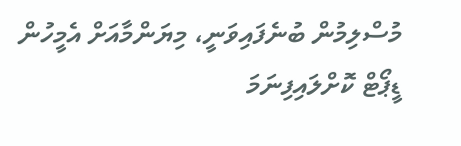މުސްލިމުން ބުނެފައިވަނީ، މިޔަންމާއަށް އެމީހުން ޑީޕޯޓް ކޮށްލައިފިނަމަ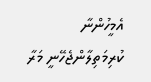އެމީހުންނާ ކުރިމަތިލާންޖެހޭނީ މަރާ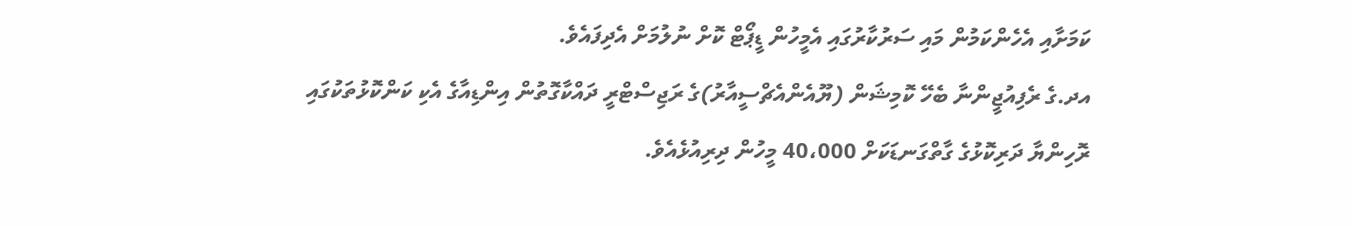ކަމަށާއި އެހެންކަމުން މައި ސަރުކާރުގައި އެމީހުން ޑީޕޯޓް ކޮށް ނުލުމަށް އެދިފައެވެ.
އދ.ގެ ރެފިއުޖީންނާ ބެހޭ ކޮމިޝަން (ޔޫއެންއެޗްސީއާރު)ގެ ރަޖިސްޓްރީ ދައްކާގޮތުން އިންޑިއާގެ އެކި ކަންކޮޅުތަކުގައި ރޮހިންޔާ ދަރިކޮޅުގެ ގާތްގަނޑަކަށް 40،000 މީހުން ދިރިއުޅެއެވެ.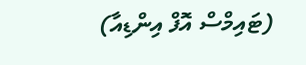(ޓައިމްސް އޮފް އިންޑިއާ)